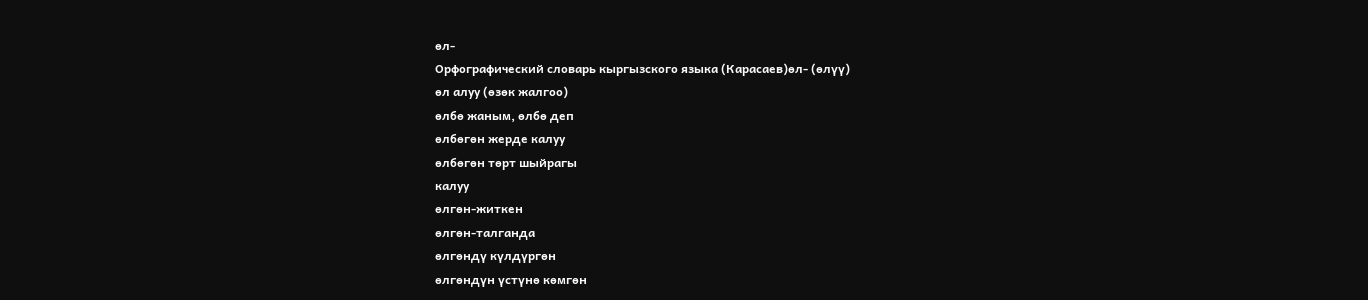өл-
Орфографический словарь кыргызского языка (Карасаев)өл- (өлүү)
өл алуу (өзөк жалгоо)
өлбө жаным, өлбө деп
өлбөгөн жерде калуу
өлбөгөн төрт шыйрагы
калуу
өлгөн-житкен
өлгөн-талганда
өлгөндү күлдүргөн
өлгөндүн үстүнө көмгөн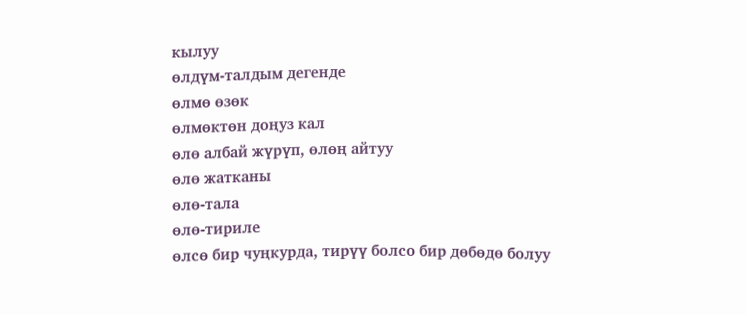кылуу
өлдүм-талдым дегенде
өлмө өзөк
өлмөктөн доңуз кал
өлө албай жүрүп, өлөң айтуу
өлө жатканы
өлө-тала
өлө-тириле
өлсө бир чуңкурда, тирүү болсо бир дөбөдө болуу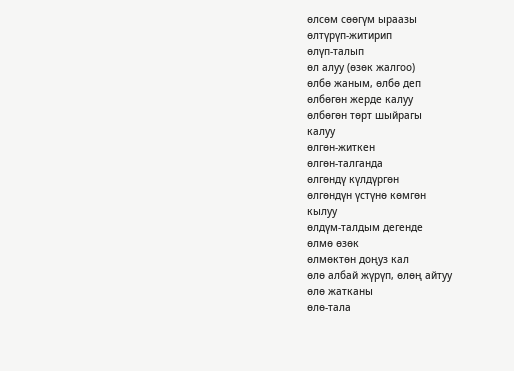өлсөм сөөгүм ыраазы
өлтүрүп-житирип
өлүп-талып
өл алуу (өзөк жалгоо)
өлбө жаным, өлбө деп
өлбөгөн жерде калуу
өлбөгөн төрт шыйрагы
калуу
өлгөн-житкен
өлгөн-талганда
өлгөндү күлдүргөн
өлгөндүн үстүнө көмгөн
кылуу
өлдүм-талдым дегенде
өлмө өзөк
өлмөктөн доңуз кал
өлө албай жүрүп, өлөң айтуу
өлө жатканы
өлө-тала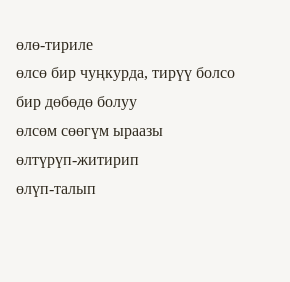өлө-тириле
өлсө бир чуңкурда, тирүү болсо бир дөбөдө болуу
өлсөм сөөгүм ыраазы
өлтүрүп-житирип
өлүп-талып